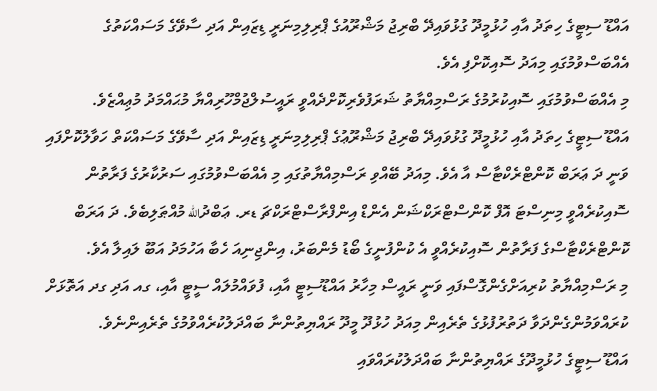އައްޑޫ ސިޓީގެ ހިތަދު އާއި ހުޅުމީދޫ ގުޅުވައިދޭ ބްރިޖު މަޝްރޫއުގެ ޕްރިލިމިނަރީ ޑިޒައިން އަދި ސާވޭގެ މަސައްކަތުގެ އެއްބަސްވުމުގައި މިއަދު ސޮއިކޮށްފި އެވެ.
މި އެއްބަސްވުމުގައި ސޮއިކުރުމުގެ ރަސްމިއްޔާތު ޝަރަފުވެރިކޮށްދެއްވީ ރައީސުލްޖުމްހޫރިއްޔާ މުޙައްމަދު މުޢިއްޒެވެ.
އައްޑޫ ސިޓީގެ ހިތަދު އާއި ހުޅުމީދޫ ގުޅުވައިދޭ ބްރިޖު މަޝްރޫޢުގެ ޕްރިލިމިނަރީ ޑިޒައިން އަދި ސާވޭގެ މަސައްކަތް ހަވާލުކޮށްފައި ވަނީ ދަ ޢަރަބް ކޮންޓްރެކްޓާސް އާ އެވެ. މިއަދު ބޭއްވި ރަސްމިއްޔާތުގައި މި އެއްބަސްވުމުގައި ސަރުކާރުގެ ފަރާތުން ސޮއިކުރެއްވީ މިނިސްޓަ އޮފް ކޮންސްޓްރަކްޝަން އެންޑް އިންފްރާސްޓްރަކްޗަ ޑރ. ޢަބްދުالله މުއްޠަލިބެވެ. ދަ އަރަބް ކޮންޓްރެކްޓާސްގެ ފަރާތުން ސޮއިކުރެއްވީ އެ ކުންފުނީގެ ބޯޑު މެންބަރު، އިންޖިނިއަ ހެބާ އަހުމަދު އަބޫ ލައިލާ އެވެ.
މި ރަސްމިއްޔާތު ކުރިއަށްގެންގޮސްފައި ވަނީ ރައީސް މިހާރު އައްޑޫސިޓީ އާއި، ފުވައްމުލައް ސީޓީ އާއި، ގއ އަދި ގދ އަތޮޅަށް ކުރައްވަމުންގެންދަވާ ދަތުރުފުޅުގެ ތެރެއިން މިއަދު ހުޅުދޫ މީދޫ ރައްޔިތުންނާ ބައްދަލުކުރެއްވުމުގެ ތެރެއިންނެވެ.
އައްޑޫ ސިޓީގެ ހުޅުމީދޫގެ ރައްޔިތުންނާ ބައްދަލުކުރައްވައި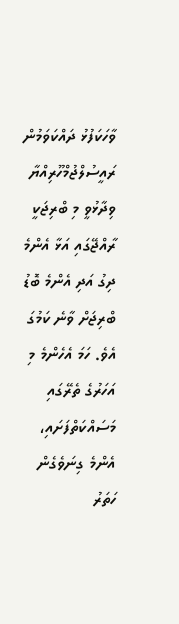ވާހަކަފުޅު ދައްކަވަމުން ރައީސުލްޖުމްހޫރިއްޔާ ވިދާޅުވީ މި ބްރިޖަކީ ރާއްޖޭގައި އަޅާ އެންމެ ދިގު އަދި އެންމެ ބޮޑު ބްރިޖަށް ވާނެ ކަމުގަ އެވެ. ހަމަ އެހެންމެ މި އަހަރުގެ ތެރޭގައި މަސައްކަތްފަށައި، އެންމެ ގިނަވެގެން ހަތަރު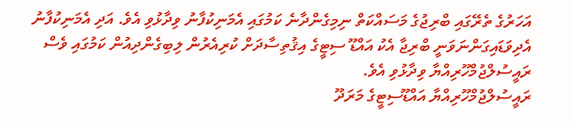އަހަރުގެ ތެރޭގައި ބްރިޖުގެ މަސައްކަތް ނިމިގެންދާނެ ކަމުގައި އެމަނިކުފާނު ވިދާޅުވި އެވެ. އަދި އެމަނިކުފާނު އެދިވަޑައިގަންނަވަނީ ބްރިޖާ އެކު އައްޑޫ ސިޓީގެ އިޤުތިސާދަށް ކުރިއެރުން ލިބިގެންދިއުން ކަމުގައި ވެސް ރައީސުލްޖުމްހޫރިއްޔާ ވިދާޅުވި އެވެ.
ރައީސުލްޖުމްހޫރިއްޔާ އައްޑޫސިޓީގެ މަރަދޫ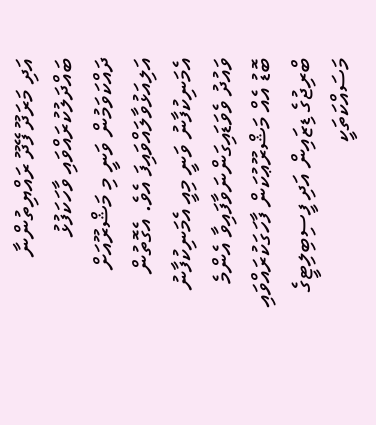އަދި މަރަދޫ ފޭދޫ ރައްޔިތުންނާ ބައްދަލުކުރައްވައި ވާހަކަފުޅު ދައްކަވަމުން ވަނީ މި މަޝްރޫއަށް އަލިއަޅުވާލައްވައިފަ އެވެ. އެގޮތުން އެމަނިކުފާނު ވަނީ މިއީ އެމަނިކުފާނު ވައުދު ވެވަޑައިގަންނަވާފައިވާ އެންމެ ބޮޑު އެއް މަޝްރޫޢުކަން ފާހަގަކުރައްވައި ބްރިޖުގެ ޑިޒައިން އަދި ފީސިބިލިޓީގެ މަސައްކަތަކީ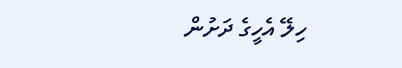ހިލޭ އެހީގެ ދަށުން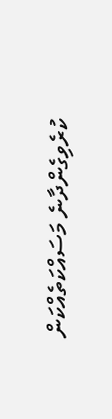ކުރެވިގެންދާނެ މަސައްކަތެއްކަން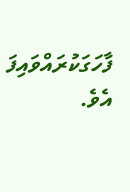ފާހަގަކުރައްވައިފަ އެވެ.